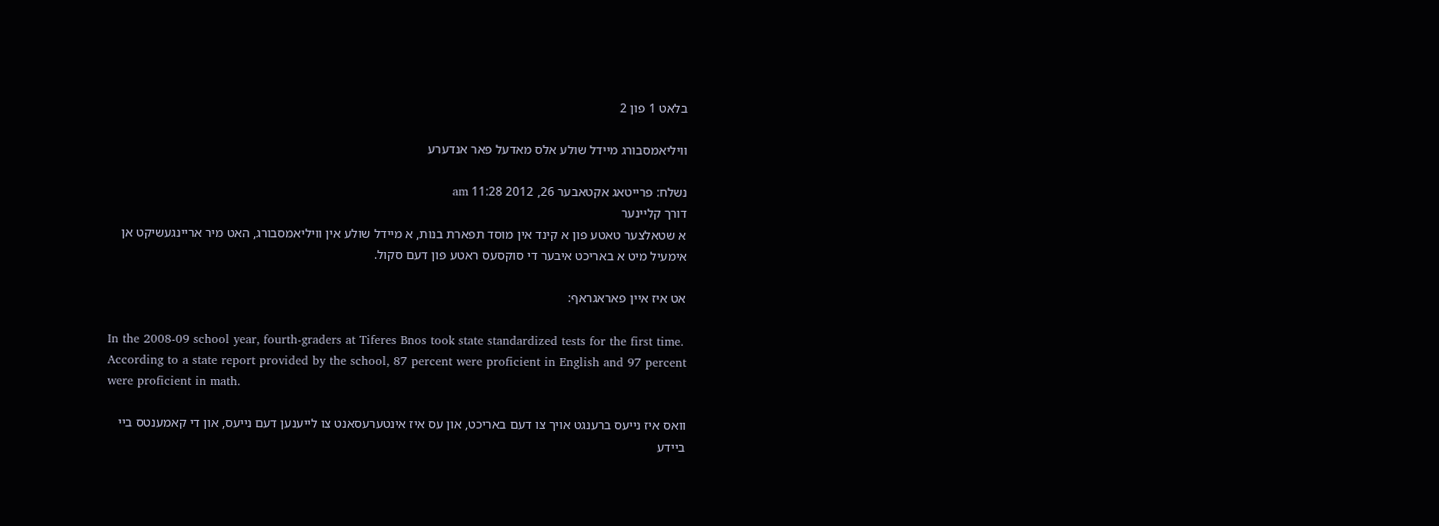בלאט 1 פון 2

וויליאמסבורג מיידל שולע אלס מאדעל פאר אנדערע

נשלח: פרייטאג אקטאבער 26, 2012 11:28 am
דורך קליינער
א שטאלצער טאטע פון א קינד אין מוסד תפארת בנות, א מיידל שולע אין וויליאמסבורג, האט מיר אריינגעשיקט אן אימעיל מיט א באריכט איבער די סוקסעס ראטע פון דעם סקול.

אט איז איין פאראגראף:

In the 2008-09 school year, fourth-graders at Tiferes Bnos took state standardized tests for the first time. According to a state report provided by the school, 87 percent were proficient in English and 97 percent were proficient in math.

וואס איז נייעס ברענגט אויך צו דעם באריכט, און עס איז אינטערעסאנט צו לייענען דעם נייעס, און די קאמענטס ביי ביידע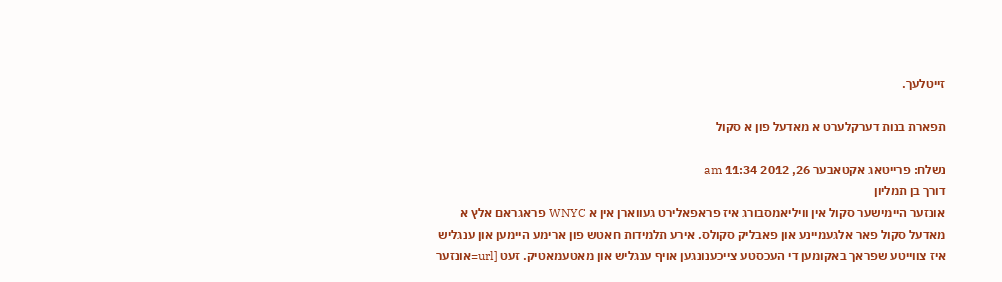זייטלעך.

תפארת בנות דערקלערט א מאדעל פון א סקול

נשלח: פרייטאג אקטאבער 26, 2012 11:34 am
דורך בן תמליון
אונזער היימישער סקול אין וויליאמסבורג איז פראפאלירט געווארן אין א WNYC פראגראם אלץ א מאדעל סקול פאר אלגעמיינע און פאבליק סקולס. אירע תלמידות חאטש פון ארימע היימען און ענגליש איז צווייטע שפראך באקומען די העכסטע צייכענונגען אויף ענגליש און מאטעמאטיק. זעט [url=אונזער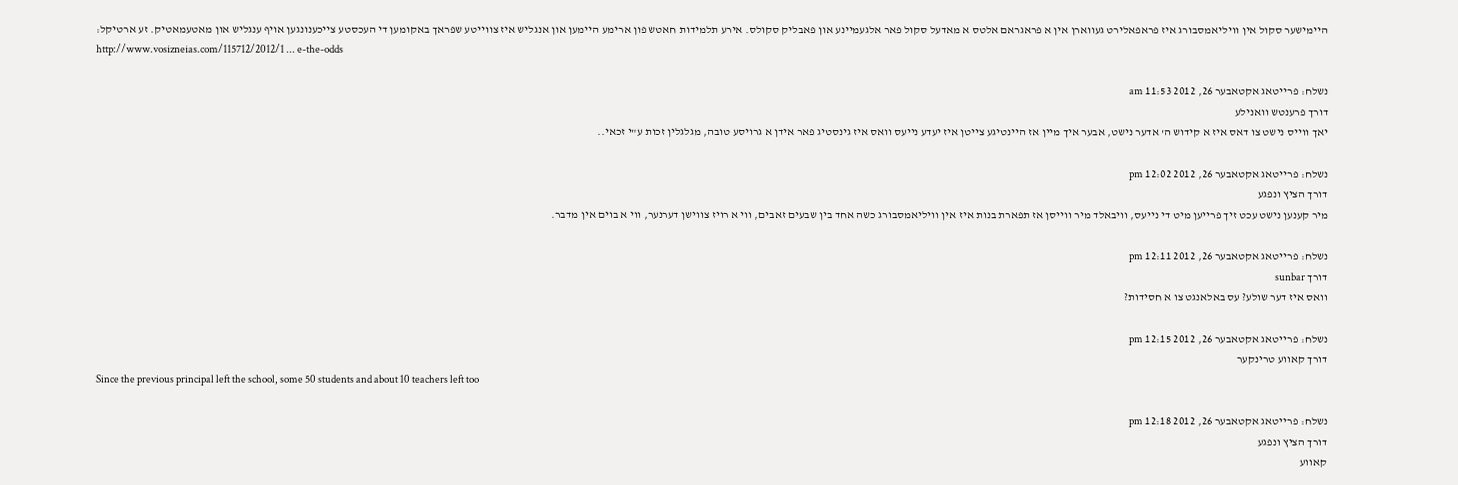היימישער סקול אין וויליאמסבורג איז פראפאלירט געווארן אין א פראגראם אלטס א מאדעל סקול פאר אלגעמיינע און פאבליק סקולס. אירע תלמידות חאטש פון ארימע היימען און אנגליש איז צווייטע שפראך באקומען די העכסטע צייכענונגען אויף ענגליש און מאטעמאטיק. זע ארטיקל:
http://www.vosizneias.com/115712/2012/1 ... e-the-odds

נשלח: פרייטאג אקטאבער 26, 2012 11:53 am
דורך פרענטש וואנילע
יאך ווייס נישט צו דאס איז א קידוש ה' אדער נישט, אבער איך מיין אז היינטיגע צייטן איז יעדע נייעס וואס איז גינסטיג פאר אידן א גרויסע טובה, מגלגלין זכות ע"י זכאי..

נשלח: פרייטאג אקטאבער 26, 2012 12:02 pm
דורך הציץ ונפגע
מיר קענען נישט עכט זיך פרייען מיט די נייעס, וויבאלד מיר ווייסן אז תפארת בנות איז אין וויליאמסבורג כשה אחד בין שבעים זאבים, ווי א רויז צווישן דערנער, ווי א בוים אין מדבר.

נשלח: פרייטאג אקטאבער 26, 2012 12:11 pm
דורך sunbar
וואס איז דער שולע? עס באלאנגט צו א חסידות?

נשלח: פרייטאג אקטאבער 26, 2012 12:15 pm
דורך קאווע טרינקער
Since the previous principal left the school, some 50 students and about 10 teachers left too

נשלח: פרייטאג אקטאבער 26, 2012 12:18 pm
דורך הציץ ונפגע
קאווע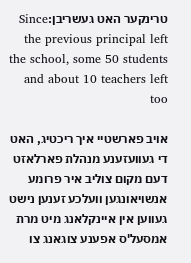טרינקער האט געשריבן:Since the previous principal left the school, some 50 students and about 10 teachers left too

אויב פארשטיי איך ריכטיג, האט די געוועזענע מנהלת פארלאזט דעם מקום צוליב איר פרומע אנשויאונגען וועלכע זענען נישט געווען אין איינקלאנג מיט מרת אמסעל'ס אפענע צוגאנג צו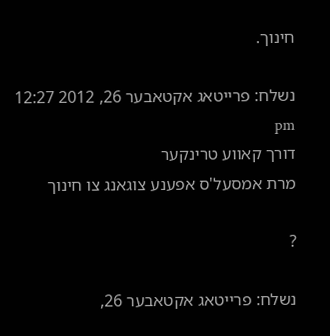חינוך.

נשלח: פרייטאג אקטאבער 26, 2012 12:27 pm
דורך קאווע טרינקער
מרת אמסעל'ס אפענע צוגאנג צו חינוך

?

נשלח: פרייטאג אקטאבער 26,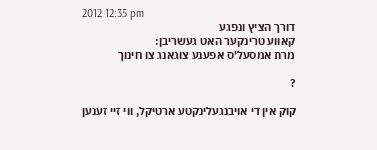2012 12:35 pm
דורך הציץ ונפגע
קאווע טרינקער האט געשריבן:
מרת אמסעל'ס אפענע צוגאנג צו חינוך

?

קוק אין די אויבנגעלינקטע ארטיקל, ווי זיי זענען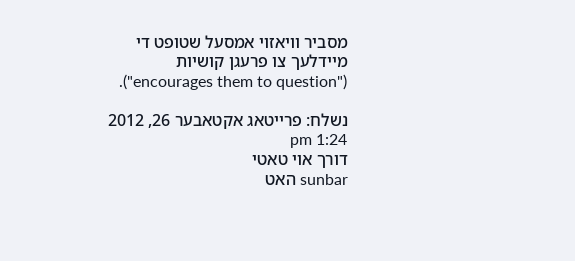מסביר וויאזוי אמסעל שטופט די מיידלעך צו פרעגן קושיות ("encourages them to question").

נשלח: פרייטאג אקטאבער 26, 2012 1:24 pm
דורך אוי טאטי
sunbar האט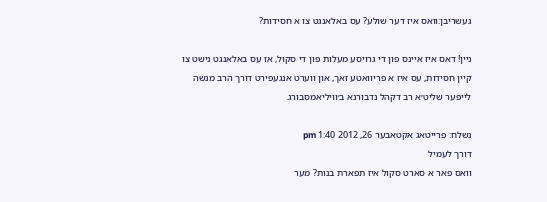געשריבן:וואס איז דער שולע? עס באלאנגט צו א חסידות?

ניין! דאס איז איינס פון די גרויסע מעלות פון די סקול, אז עס באלאנגט נישט צו קיין חסידות, עס איז א פריוואטע זאך, און ווערט אנגעפירט דורך הרב מנשה לייפער שליט׳א רב דקהל נדבורנא ב׳וויליאמסבורג.

נשלח: פרייטאג אקטאבער 26, 2012 1:40 pm
דורך לעמיל
וואס פאר א סארט סקול איז תפארת בנות? מער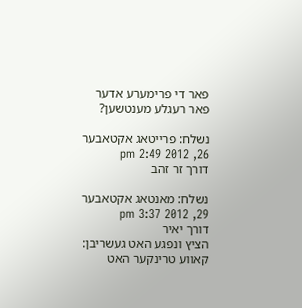פאר די פרימערע אדער פאר רעגלע מענטשען?

נשלח: פרייטאג אקטאבער 26, 2012 2:49 pm
דורך זר זהב

נשלח: מאנטאג אקטאבער 29, 2012 3:37 pm
דורך יאיר
הציץ ונפגע האט געשריבן:
קאווע טרינקער האט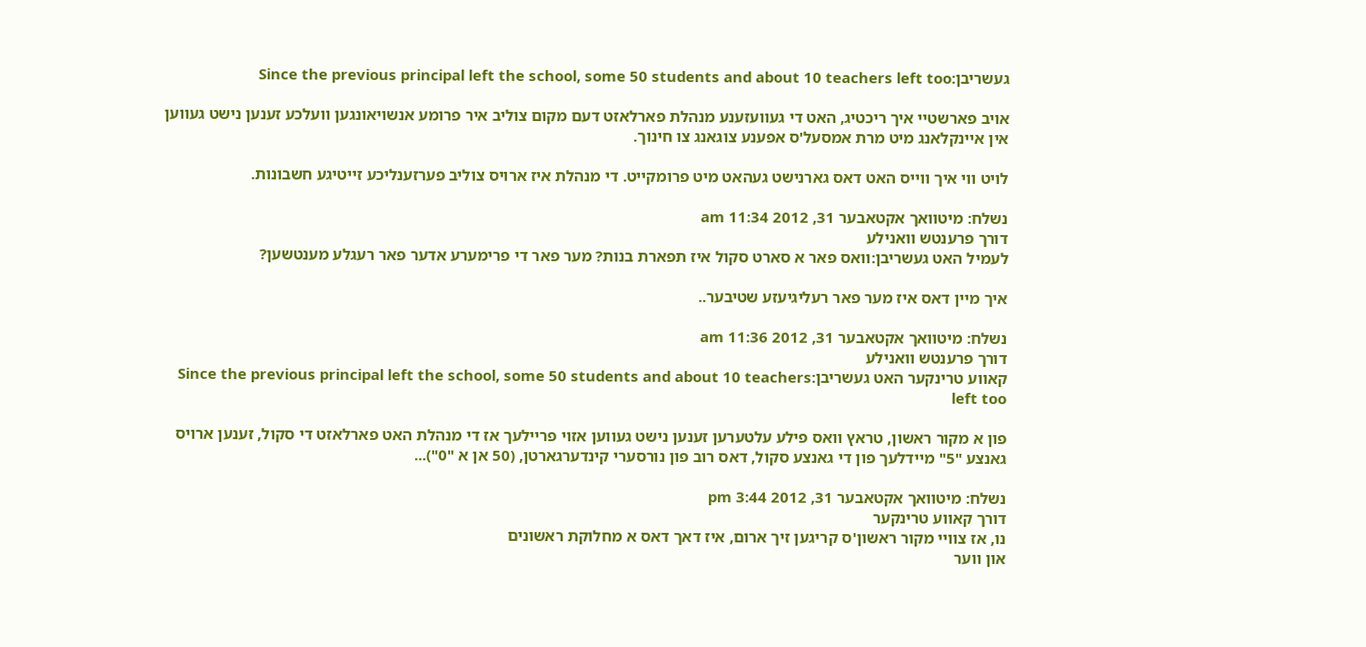געשריבן:Since the previous principal left the school, some 50 students and about 10 teachers left too

אויב פארשטיי איך ריכטיג, האט די געוועזענע מנהלת פארלאזט דעם מקום צוליב איר פרומע אנשויאונגען וועלכע זענען נישט געווען אין איינקלאנג מיט מרת אמסעל'ס אפענע צוגאנג צו חינוך.

לויט ווי איך ווייס האט דאס גארנישט געהאט מיט פרומקייט. די מנהלת איז ארויס צוליב פערזענליכע זייטיגע חשבונות.

נשלח: מיטוואך אקטאבער 31, 2012 11:34 am
דורך פרענטש וואנילע
לעמיל האט געשריבן:וואס פאר א סארט סקול איז תפארת בנות? מער פאר די פרימערע אדער פאר רעגלע מענטשען?

איך מיין דאס איז מער פאר רעליגיעזע שטיבער..

נשלח: מיטוואך אקטאבער 31, 2012 11:36 am
דורך פרענטש וואנילע
קאווע טרינקער האט געשריבן:Since the previous principal left the school, some 50 students and about 10 teachers left too

פון א מקור ראשון, טראץ וואס פילע עלטערען זענען נישט געווען אזוי פריילעך אז די מנהלת האט פארלאזט די סקול, זענען ארויס גאנצע "5" מיידלעך פון די גאנצע סקול, דאס רוב פון נורסערי קינדערגארטן, (50 אן א "0")...

נשלח: מיטוואך אקטאבער 31, 2012 3:44 pm
דורך קאווע טרינקער
נו, אז צוויי מקור ראשון'ס קריגען זיך ארום, איז דאך דאס א מחלוקת ראשונים
און ווער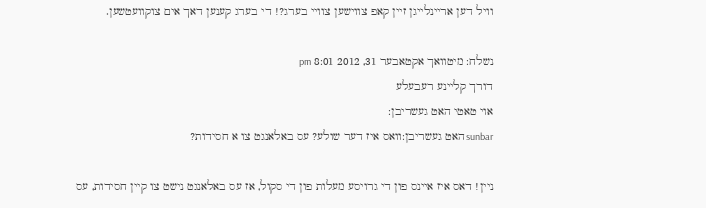וויל דען אריינלייגן זיין קאפ צווישען צוויי בערג?! די בערג קענען דאך אים צוקוועטשען.

נשלח: מיטוואך אקטאבער 31, 2012 8:01 pm
דורך קליינע רעבעלע
אוי טאטי האט געשריבן:
sunbar האט געשריבן:וואס איז דער שולע? עס באלאנגט צו א חסידות?

ניין! דאס איז איינס פון די גרויסע מעלות פון די סקול, אז עס באלאנגט נישט צו קיין חסידות, עס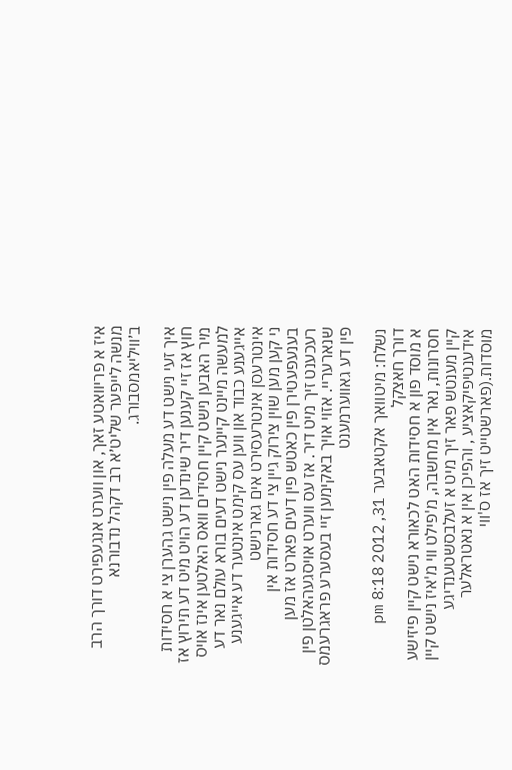איז א פריוואטע זאך, און ווערט אנגעפירט דורך הרב מנשה לייפער שליט׳א רב דקהל נדבורנא ב׳וויליאמסבורג.

איך זעי נישט דע מעלה פין נישט גהערן צי א חסידות חוץ אז זיי קענען דיר שינדען דע הויט מיט דע תירוץ אז מיר האבען נישט קיין חסידים וואס האלטען אינז אויס
למעשה מיינט קיינער נישט דעים בורא עולם נאר דע אייגענע כבוד און ווען עס קימט אינטער דע אייגענע אינטרעסן אינטרעסירט אים גארנישט
ני קען מען שוין צירוק גיין צי דע חסידות אין בענעפעטירן פין כאטש פין דעים פארט אז מען רעכענט זיך מיט דיר. אז עס ווערט אויסגעהאלטן פין שנארעריי. אזוי אויך באקימען זיי בעסערע פראגרעמס פין דע גאווערמענט

נשלח: מיטוואך אקטאבער 31, 2012 8:18 pm
דורך חאצקל
א מוסד פון א חסידות האט לכאורא נישט קיין פיזישע חסרונות, נאר אין מחשבה, מ'פילט ווי מ'איז נישט קיין קיין מענטש פאר זיך מיט א זעלבסשטענדיגע אידענטיפיקאציע , והפיכן אין א נאטראלער מוסדות.(פארשטייט זיך אז ס'ווי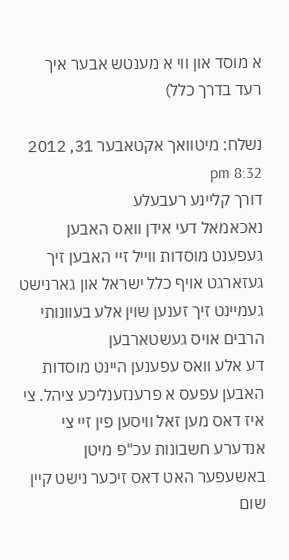א מוסד און ווי א מענטש אבער איך רעד בדרך כלל)

נשלח: מיטוואך אקטאבער 31, 2012 8:32 pm
דורך קליינע רעבעלע
נאכאמאל דעי אידן וואס האבען געפענט מוסדות ווייל זיי האבען זיך געזארגט אויף כלל ישראל און גארנישט געמיינט זיך זענען שוין אלע בעוונותי הרבים אויס געשטארבען
דע אלע וואס עפענען היינט מוסדות האבען עפעס א פרענזענליכע ציהל. צי איז דאס מען זאל וויסען פין זיי צי אנדערע חשבונות עכ"פ מיטן באשעפער האט דאס זיכער נישט קיין שום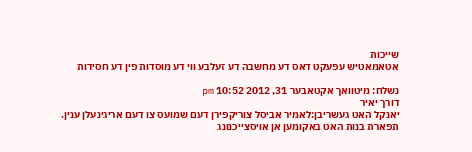שייכות
אטאמאטיש עפעקט דאס דע מחשבה דע זעלבע ווי דע מוסדות פין דע חסידות

נשלח: מיטוואך אקטאבער 31, 2012 10:52 pm
דורך יאיר
יאנקל האט געשריבן:לאמיר אביסל צוריקפירן דעם שמועס צו דעם אריגינעלן ענין. תפארת בנות האט באקומען אן אויסצייכנונג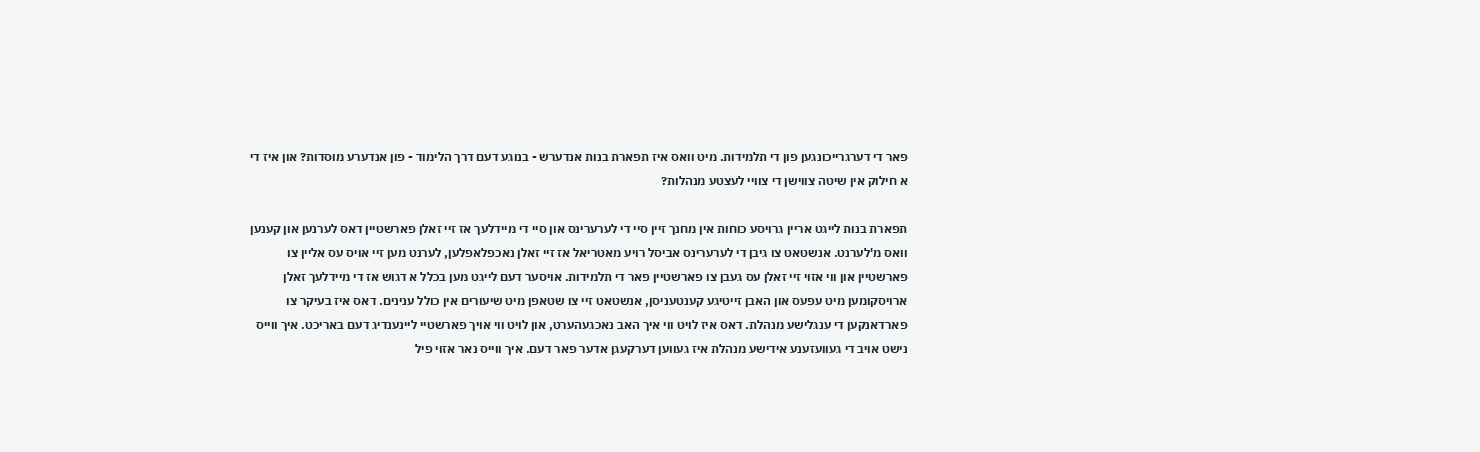פאר די דערגרייכונגען פון די תלמידות. מיט וואס איז תפארת בנות אנדערש - בנוגע דעם דרך הלימוד - פון אנדערע מוסדות? און איז די א חילוק אין שיטה צווישן די צוויי לעצטע מנהלות?

תפארת בנות לייגט אריין גרויסע כוחות אין מחנך זיין סיי די לערערינס און סיי די מיידלעך אז זיי זאלן פארשטיין דאס לערנען און קענען וואס מ'לערנט. אנשטאט צו גיבן די לערערינס אביסל רויע מאטריאל אז זיי זאלן נאכפלאפלען, לערנט מען זיי אויס עס אליין צו פארשטיין און ווי אזוי זיי זאלן עס געבן צו פארשטיין פאר די תלמידות. אויסער דעם לייגט מען בכלל א דגוש אז די מיידלעך זאלן ארויסקומען מיט עפעס און האבן זייטיגע קענטעניסן, אנשטאט זיי צו שטאפן מיט שיעורים אין כולל ענינים. דאס איז בעיקר צו פארדאנקען די ענגלישע מנהלת. דאס איז לויט ווי איך האב נאכגעהערט, און לויט ווי אויך פארשטיי ליינענדיג דעם באריכט. איך ווייס נישט אויב די געוועזענע אידישע מנהלת איז געווען דערקעגן אדער פאר דעם. איך ווייס נאר אזוי פיל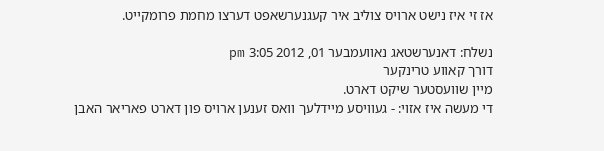אז זי איז נישט ארויס צוליב איר קעגנערשאפט דערצו מחמת פרומקייט.

נשלח: דאנערשטאג נאוועמבער 01, 2012 3:05 pm
דורך קאווע טרינקער
מיין שוועסטער שיקט דארט.
די מעשה איז אזוי: - געוויסע מיידלעך וואס זענען ארויס פון דארט פאריאר האבן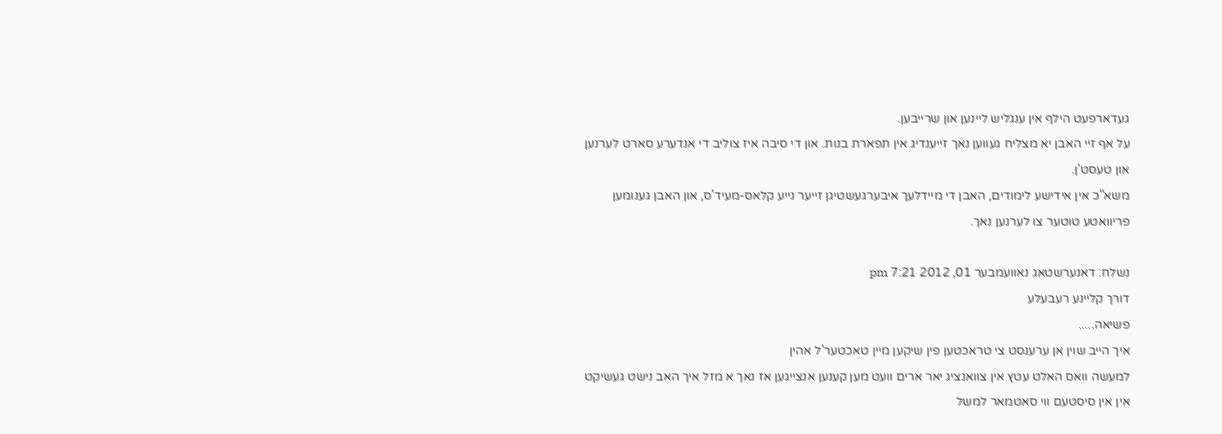געדארפעט הילף אין ענגליש ליינען און שרייבען.
על אף זיי האבן יא מצליח געווען נאך זייענדיג אין תפארת בנות. און די סיבה איז צוליב די אנדערע סארט לערנען און טעסט'ן.
משא"כ אין אידישע לימודים, האבן די מיידלעך איבערגעשטיגן זייער נייע קלאס-מעיד'ס, און האבן גענומען פריוואטע טוטער צו לערנען נאך.

נשלח: דאנערשטאג נאוועמבער 01, 2012 7:21 pm
דורך קליינע רעבעלע
פשיאה.....
איך הייב שוין אן ערענסט צי טראכטען פין שיקען מיין טאכטער'ל אהין
למעשה וואס האלט עטץ אין צוואנציג יאר ארים וועט מען קענען אנצייגען אז נאך א מזל איך האב נישט געשיקט אין אין סיסטעם ווי סאטמאר למשל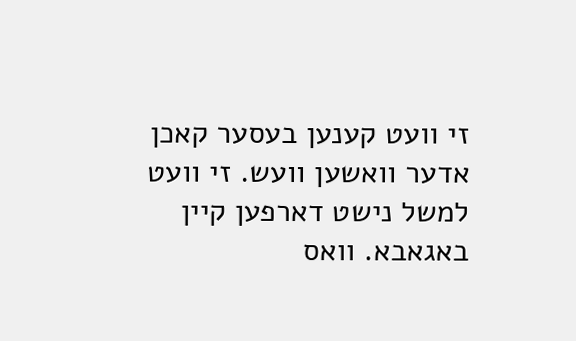זי וועט קענען בעסער קאכן אדער וואשען וועש. זי וועט למשל נישט דארפען קיין באגאבא. וואס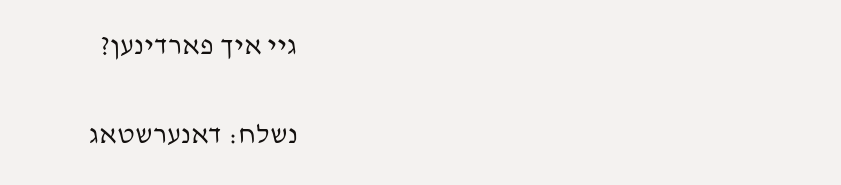גיי איך פארדינען?

נשלח: דאנערשטאג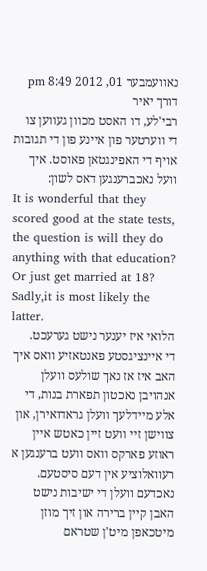נאוועמבער 01, 2012 8:49 pm
דורך יאיר
רבי'לע, דו האסט מכוון געווען צו די ווערטער פון איינע פון די תגובות אויף די האפינגטאן פאוסט. איך וועל נאכברענגען דאס לשון:
It is wonderful that they scored good at the state tests, the question is will they do anything with that education? Or just get married at 18?
Sadly,it is most likely the latter.
הלואי איז יענער נישט גערעכט.
די איינציגסטע פאנטאזיע וואס איך האב איז אז נאך שולעס וועלן אנהויבן נאכטון תפארת בנות, די אלע מיידלעך וועלן גראדואירן, און צווישן זיי וועט זיין כאטש איין ראוזע פארקס וואס וועט ברענגען א רעוואלוציע אין דעם סיסטעם. נאכדעם וועלן די ישיבות נישט האבן קיין ברירה און זיך מוזן מיטכאפן מיט'ן שטראם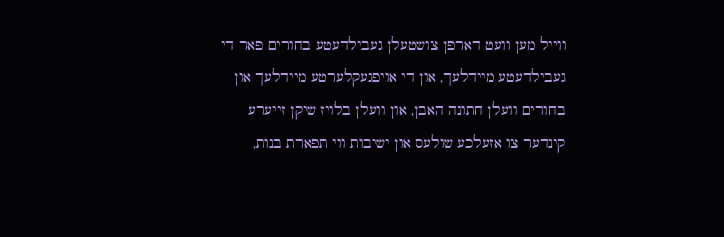ווייל מען וועט דארפן צושטעלן געבילדעטע בחורים פאר די געבילדעטע מיידלעך, און די אויפגעקלערטע מיידלעך און בחורים וועלן חתונה האבן, און וועלן בלויז שיקן זייערע קינדער צו אזעלכע שולעס און ישיבות ווי תפארת בנות,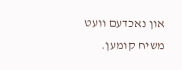און נאכדעם וועט משיח קומען.